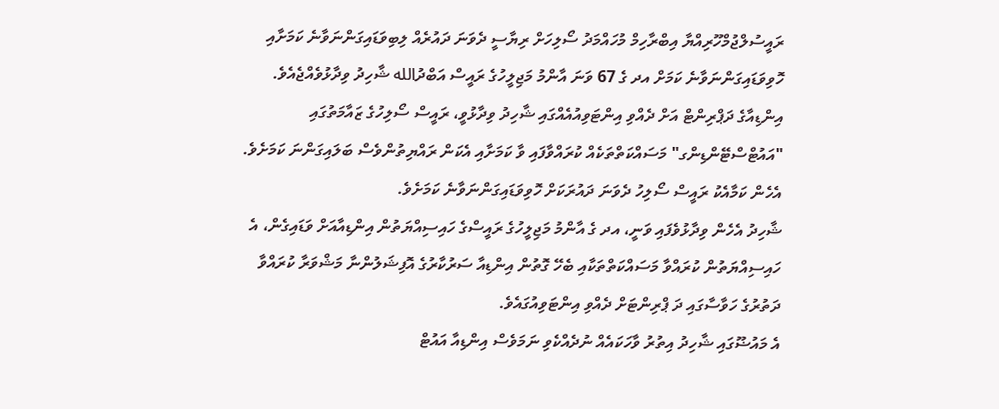ރައީސުލްޖުމްހޫރިއްޔާ އިބްރާހިމް މުހައްމަދު ސޯލިހަށް ރިޔާސީ ދެވަނަ ދައުރެއް ލިބިވަޑައިގަންނަވާނެ ކަމަށާއި ހޮވިވަޑައިގަންނަވާނެ ކަމަށް އދ ގެ 67 ވަނަ އާންމު މަޖިލީހުގެ ރައީސް އަބްދުالله ޝާހިދު ވިދާޅުވެއްޖެއެވެ.
އިންޑިއާގެ ދަޕްރިންޓް އަށް ދެއްވި އިންޓަވިއުއެއްގައި ޝާހިދު ވިދާޅުވީ، ރައީސް ސޯލިހުގެ ޒައާމަތުގައި "އައުޓްސްޓޭންޑިންގ" މަސައްކަތްތަކެއް ކުރައްވާފައި ވާ ކަމަށާއި އެކަން ރައްޔިތުންވެސް ބަލައިގަންނަ ކަމަށެވެ. އެހެން ކަމާއެކު ރައީސް ސޯލިހު ދެވަނަ ދައުރަކަށް ހޮވިވަޑައިގަންނަވާނެ ކަމަށެވެ.
ޝާހިދު އެހެން ވިދާޅުވެފައި ވަނީ، އދ ގެ އާންމު މަޖިލީހުގެ ރައީސްގެ ހައިސިއްޔަތުން އިންޑިއާއަށް ވަޑައިގެން، އެ ހައިސިއްޔަތުން ކުރައްވާ މަސައްކަތްތަކާއި ބެހޭ ގޮތުން އިންޑިއާ ސަރުކާރުގެ އޮފިޝަލުންނާ މަޝްވަރާ ކުރައްވާ ދަތުރުގެ ހަވާސާގައި ދަ ޕްރިންޓަށް ދެއްވި އިންޓަވިއުގައެވެ.
އެ މައުޟޫގައި ޝާހިދު އިތުރު ވާހަކައެއް ނުދެއްކެވި ނަމަވެސް އިންޑިއާ އައުޓް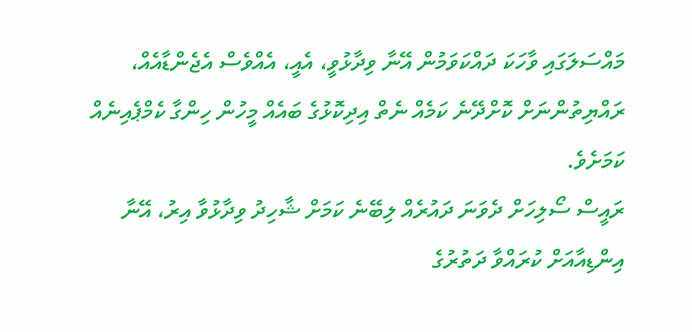މައްސަލަގައި ވާހަކަ ދައްކަވަމުން އޭނާ ވިދާޅުވީ، އެއީ، އެއްވެސް އެޖެންޑާއެއް، ރައްޔިތުންނަށް ކޮށްދޭނެ ކަމެއް ނެތް އިދިކޮޅުގެ ބައެއް މީހުން ހިންގާ ކެމްޕެއިނެއް ކަމަށެވެ.
ރައީސް ސޯލިހަށް ދެވަނަ ދައުރެއް ލިބޭނެ ކަމަށް ޝާހިދު ވިދާޅުވާ އިރު، އޭނާ އިންޑިއާއަށް ކުރައްވާ ދަތުރުގެ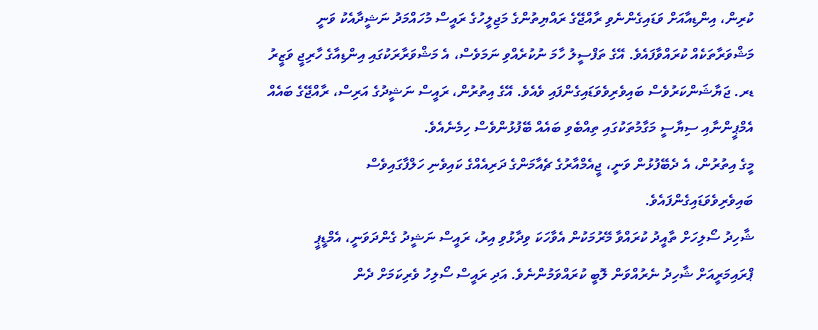ކުރިން، އިންޑިއާއަށް ވަޑައިގެންނެވި ރާއްޖޭގެ ރައްޔިތުންގެ މަޖިލީހުގެ ރައީސް މުހައްމަދު ނަޝީދާއެކު ވަނީ މަޝްވަރާތަކެއް ކުރައްވާފައެވެ. އޭގެ ތަފްސީލު ހާމަ ނުކުރެއްވި ނަމަވެސް، އެ މަޝްވަރާރަކުގައި އިންޑިއާގެ ހާރިޖީ ވަޒީރު ޑރ. ޖަޔާޝަންކަރުވެސް ބައިވެރިވެވަޑައިގެންފައި ވެއެވެ. އޭގެ އިތުރުން، ރައީސް ނަޝީދުގެ އަރިސް، ރާއްޖޭގެ ބައެއް އެމްޕީންނާއި ސިޔާސީ މަގާމުތަކުގައި ތިއްބެވި ބައެއް ބޭފުޅުންވެސް ހިމެނެއެވެ.
މީގެ އިތުރުން، އެ ދެބޭފުޅުން ވަނީ، ޖީއެމްއާރުގެ ޗެއާމަންގެ ދަރިއެއްގެ ކައިވެނި ހަލްފާގައިވެސް ބައިވެރިވެވަޑައިގެންފައެވެ.
ޝާހިދު ސޯލިހަށް ތާއީދު ކުރައްވާ މޭރުމަކުން އެވާހަކަ ވިދާޅުވި އިރު، ރައީސް ނަޝީދު ގެންދަވަނީ، އެމްޑީޕީ ޕްރައިމަރީއަށް ޝާހިދު ނެރުއްވަން ލޮބީ ކުރައްވަމުންނެވެ. އަދި ރައީސް ސޯލިހު ވެރިކަމަށް ދެން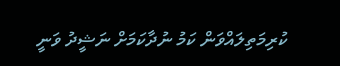ކުރިމަތިލައްވަން ކަމު ނުދާކަމަށް ނަޝީދު ވަނީ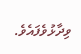ވިދާޅުވެފައެވެ.